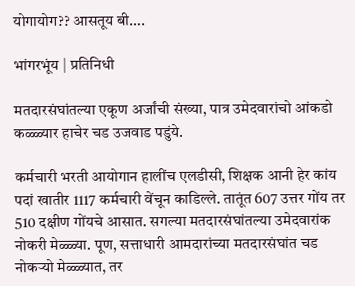योगायोग?? आसतूय बी….

भांगरभूंय | प्रतिनिधी

मतदारसंघांतल्या एकूण अर्जांची संख्या, पात्र उमेदवारांचो आंकडो कळ्ळ्यार हाचेर चड उजवाड पडुंये.

कर्मचारी भरती आयोगान हालींच एलडीसी, शिक्षक आनी हेर कांय पदां खातीर 1117 कर्मचारी वेंचून काडिल्ले. तातूंत 607 उत्तर गोंय तर 510 दक्षीण गोंयचे आसात. सगल्या मतदारसंघांतल्या उमेदवारांक नोकरी मेळ्ळ्या. पूण, सत्ताधारी आमदारांच्या मतदारसंघांत चड नोकऱ्यो मेळ्ळ्यात, तर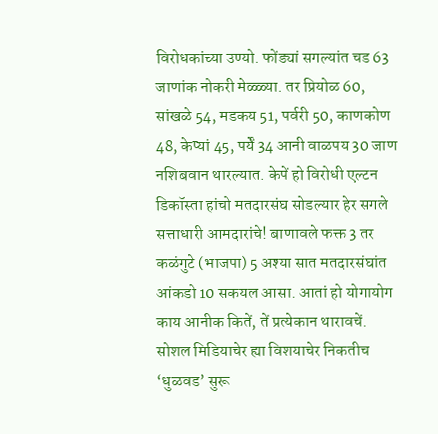विरोधकांच्या उण्यो. फोंड्यां सगल्यांत चड 63 जाणांक नोकरी मेळ्ळ्या. तर प्रियोळ 60, सांखळे 54, मडकय 51, पर्वरी 50, काणकोण 48, केप्यां 45, पर्यें 34 आनी वाळपय 30 जाण नशिबवान थारल्यात. केपें हो विरोधी एल्टन डिकॉस्ता हांचो मतदारसंघ सोडल्यार हेर सगले सत्ताधारी आमदारांचे! बाणावले फक्त 3 तर कळंगुटे (भाजपा) 5 अश्या सात मतदारसंघांत आंकडो 10 सकयल आसा. आतां हो योगायोग काय आनीक कितें, तें प्रत्येकान थारावचें. सोशल मिडियाचेर ह्या विशयाचेर निकतीच ‘धुळवड’ सुरू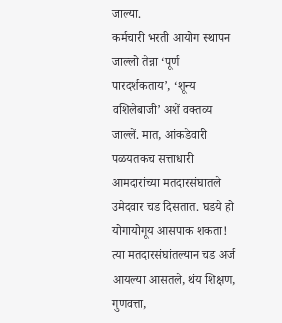जाल्या.
कर्मचारी भरती आयोग स्थापन जाल्लो तेन्ना ‘पूर्ण पारदर्शकताय’, ‘शून्य वशिलेबाजी’ अशें वक्तव्य जाल्लें. मात, आंकडेवारी पळयतकच सत्ताधारी आमदारांच्या मतदारसंघातले उमेदवार चड दिसतात. घडये हो योगायोगूय आसपाक शकता! त्या मतदारसंघांतल्यान चड अर्ज आयल्या आसतले, थंय शिक्षण, गुणवत्ता,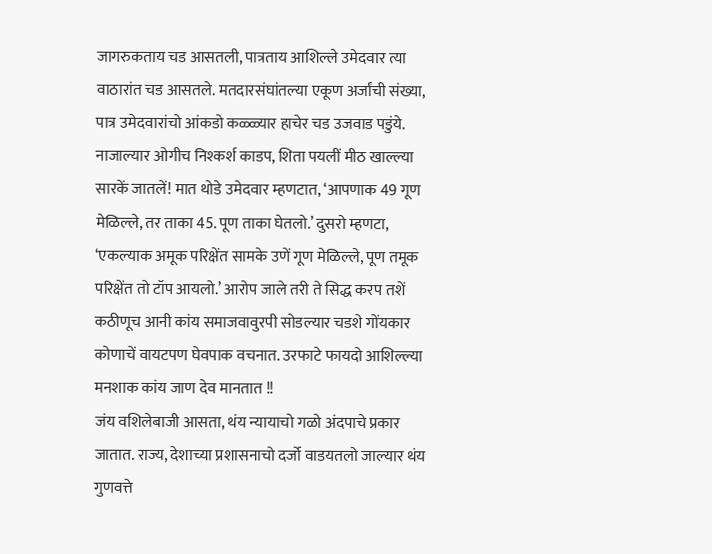जागरुकताय चड आसतली, पात्रताय आशिल्ले उमेदवार त्या वाठारांत चड आसतले. मतदारसंघांतल्या एकूण अर्जांची संख्या, पात्र उमेदवारांचो आंकडो कळ्ळ्यार हाचेर चड उजवाड पडुंये. नाजाल्यार ओगीच निश्कर्श काडप, शिता पयलीं मीठ खाल्ल्या सारकें जातलें! मात थोडे उमेदवार म्हणटात, ‘आपणाक 49 गूण मेळिल्ले, तर ताका 45. पूण ताका घेतलो.’ दुसरो म्हणटा, ‘एकल्याक अमूक परिक्षेंत सामके उणें गूण मेळिल्ले, पूण तमूक परिक्षेंत तो टॉप आयलो.’ आरोप जाले तरी ते सिद्ध करप तशें कठीणूच आनी कांय समाजवावुरपी सोडल्यार चडशे गोंयकार कोणाचें वायटपण घेवपाक वचनात. उरफाटे फायदो आशिल्ल्या मनशाक कांय जाण देव मानतात !!
जंय वशिलेबाजी आसता, थंय न्यायाचो गळो अंदपाचे प्रकार जातात. राज्य, देशाच्या प्रशासनाचो दर्जो वाडयतलो जाल्यार थंय गुणवत्ते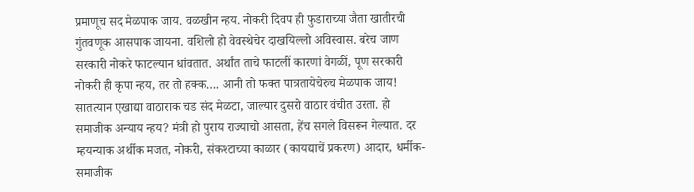प्रमाणूच सद मेळपाक जाय. वळखीन न्हय. नोकरी दिवप ही फुडाराच्या जैता खातीरची गुंतवणूक आसपाक जायना. वशिलो हो वेवस्थेचेर दाखयिल्लो अविस्वास. बरेच जाण सरकारी नोकरे फाटल्यान धांवतात. अर्थांत ताचे फाटलीं कारणां वेगळीं, पूण सरकारी नोकरी ही कृपा न्हय, तर तो हक्क…. आनी तो फक्त पात्रतायेचेरुच मेळपाक जाय! सातत्यान एखाद्या वाठाराक चड संद मेळटा, जाल्यार दुसरो वाठार वंचीत उरता. हो समाजीक अन्याय न्हय? मंत्री हो पुराय राज्याचो आसता, हेंच सगले विसरून गेल्यात. दर म्हयन्याक अर्थीक मजत, नोकरी, संकश्टाच्या काळार (कायद्याचें प्रकरण) आदार, धर्मीक- समाजीक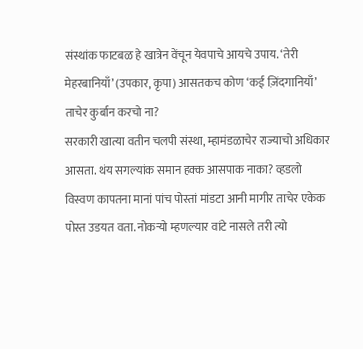संस्थांक फाटबळ हे खात्रेन वेंचून येवपाचे आयचे उपाय. ‘तेरी मेहरबानियाँ’ (उपकार, कृपा) आसतकच कोण ‘कई ज़िंदगानियाँ’ ताचेर कुर्बान करचो ना?
सरकारी खात्या वतीन चलपी संस्था, म्हामंडळाचेर राज्याचो अधिकार आसता. थंय सगल्यांक समान हक्क आसपाक नाका? व्हडलो विस्वण कापतना मानां पांच पोस्तां मांडटा आनी मागीर ताचेर एकेक पोस्त उडयत वता. नोकऱ्यो म्हणल्यार वांटे नासले तरी त्यो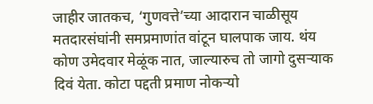जाहीर जातकच, ‘गुणवत्ते’च्या आदारान चाळीसूय मतदारसंघांनी समप्रमाणांत वांटून घालपाक जाय. थंय कोण उमेदवार मेळूंक नात, जाल्यारुच तो जागो दुसऱ्याक दिवं येता. कोटा पद्दती प्रमाण नोकऱ्यो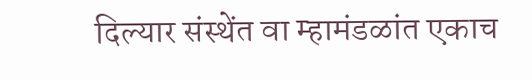दिल्यार संस्थेंत वा म्हामंडळांत एकाच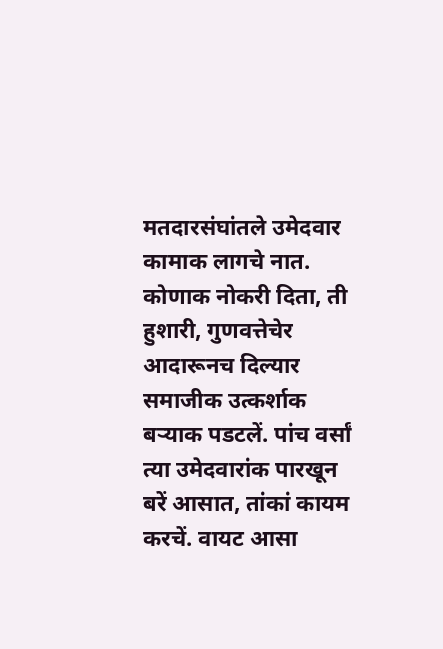मतदारसंघांतले उमेदवार कामाक लागचे नात. कोणाक नोकरी दिता, ती हुशारी, गुणवत्तेचेर आदारूनच दिल्यार समाजीक उत्कर्शाक बऱ्याक पडटलें. पांच वर्सां त्या उमेदवारांक पारखून बरें आसात, तांकां कायम करचें. वायट आसा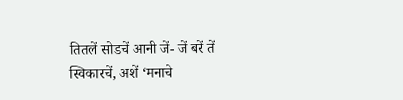तितलें सोडचें आनी जें- जें बरें तें स्विकारचें, अशें ‘मनाचे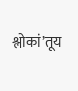श्लोकां’तूय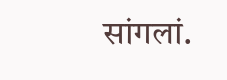सांगलां.